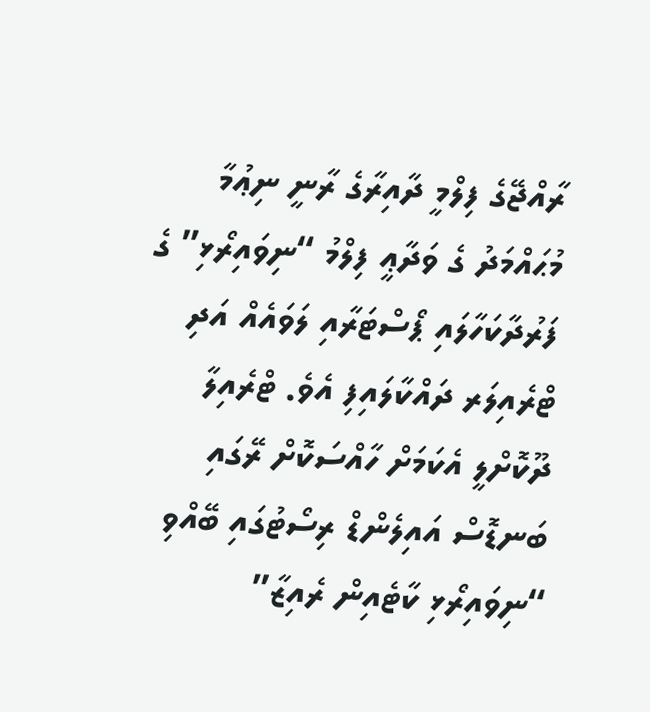ރާއްޖޭގެ ފިލްމީ ދާއިރާގެ ރާނީ ނިޢުމާ މުޙައްމަދު ގެ ވަދާޢީ ފިލްމު “ނިވައިރޯޅި” ގެ ފަރުދާކަހާލައި ޕޯސްޓަރާއި ލަވައެއް އަދި ޓްރެއިލަރ ދައްކާލައިފި އެވެ. ޓްރެއިލާ ދޫކޮށްލީ އެކަމަށް ހާއްސަކޮށް ރޭގައި ބަނޑޮސް އައިލެންޑް ރިސޯޓުގައި ބޭއްވި “ނިވައިރޯޅި ކާޓެއިން ރެއިޒާ”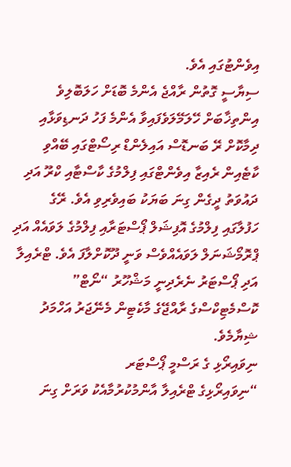އިވެންޓުގައި އެވެ.
ސިޔާސީ ގޮތުން ރާއްޖެ އެންމެ ބޮޑަށް ހަލަބޮލިވެ އިންތިޚާބަށް ހޭލަމޭލަވެފައިވާ އެންމެ ފަހު ދަނޑިވަޅާއި ދިމާކޮށް ރޭ ބަނޑޮސް އައިލެންޑް ރިސޯޓްގައި ބޭއްވި ކާޓެއިން ރެއިޒާ އިވެންޓްގައި ފިލްމުގެ ކާސްޓާއި ކްރޫ އަދި ދައުވަތު ދީގެން ގިނަ ބަޔަކު ބައިވެރިވި އެވެ. ރޭގެ ހަފުލާގައި ފިލްމުގެ އޮފިޝަލް ޕޯސްޓަރާއި ފިލްމުގެ ލަވައެއް އަދި ޕްރޮމޯޝަނަލް ލަވައެއްވެސް ވަނީ ދޫކޮށްލާފަ އެވެ. ޓްރެއިލާ އަދި ޕޯސްޓަރު ނެރެދިނީ މަޝްހޫރު “ނޯޓް” ކޮސްމެޓިކްސްގެ ރާއްޖޭގެ މާކެޓިން މެނޭޖަރު އަހްމަދު ޝިޔާމެވެ.
ނިވައިރޯޅި ގެ ރަސްމީ ޕޯސްޓަރ
“ނިވައިރޯޅިގެ ޓްރެއިލާ އާންމުކުރުމާއެކު ވަރަށް ގިނަ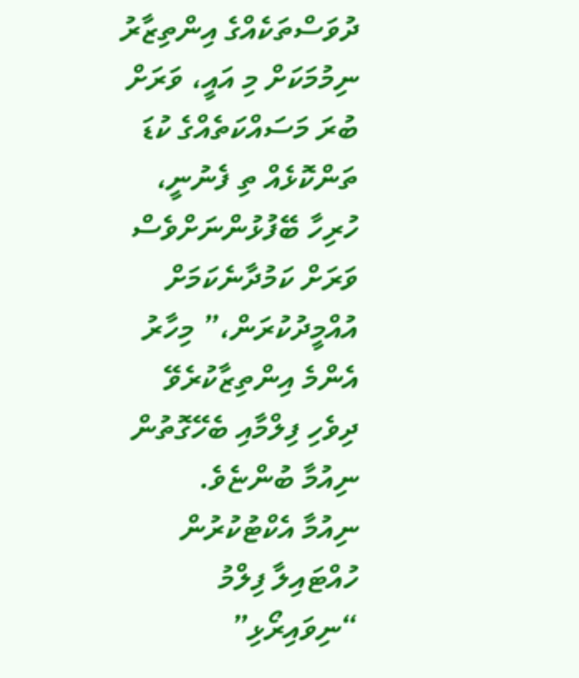ދުވަސްތަކެއްގެ އިންތިޒާރު ނިމުމަކަށް މި އައީ، ވަރަށް ބުރަ މަސައްކަތެއްގެ ކުޑަ ތަންކޮޅެއް ތި ފެނުނީ، ހުރިހާ ބޭފުޅުންނަށްވެސް ވަރަށް ކަމުދާނެކަމަށް އުއްމީދުކުރަން،” މިހާރު އެންމެ އިންތިޒާކުރެވޭ ދިވެހި ފިލްމާއި ބެހޭގޮތުން ނިއުމާ ބުންޏެވެ.
ނިއުމާ އެކްޓުކުރުން ހުއްޓައިލާ ފިލްމު “ނިވައިރޯޅި”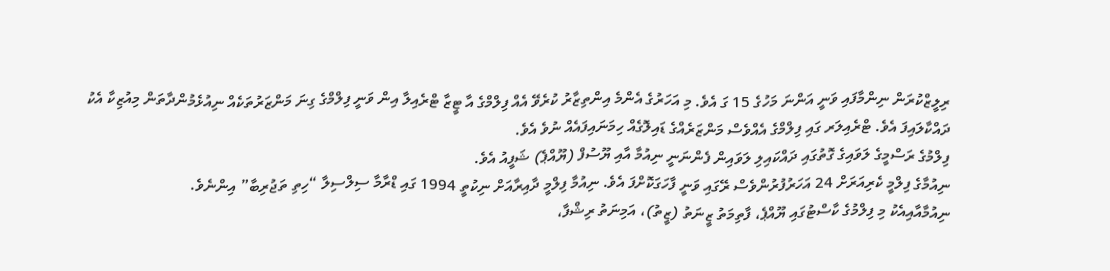ރިލީޒްކުރަން ނިންމާފައި ވަނީ އަންނަ މަހުގެ 15 ގަ އެވެ. މި އަހަރުގެ އެންމެ އިންތިޒާރު ކުރެވޭ އެއް ފިލްމްގެ އާ ޓީޒާ ޓްރެއިލާ އިން ވަނީ ފިލްމްގެ ގިނަ މަންޒަރުތަކެއް ނިއުޅެމުންދާތަން މިއުޒިކާ އެކު ދައްކާލައިފަ އެވެ. ޓްރެއިލަރ ގައި ފިލްމްގެ އެއްވެސް މަންޒަރެއްގެ ޑައިލޮގެއް ހިމަނައިފައެއް ނުވެ އެވެ.
ފިލްމުގެ ރަސްމީގެ ލަވައިގެ ގޮތުގައި ދައްކައިލި ލަވައިން ފެންނަނީ ނިއުމާ އާއި ޔޫސުފް (ޔޫއްޕެ) ޝަފީއު އެވެ.
ނިއުމާގެ ފިލްމީ ކެރިއަރަށް 24 އަހަރުފުރުންވެސް ރޭގައި ވަނީ ފާހަގަކޮށްފަ އެވެ. ނިއުމާ ފިލްމީ ދާއިރާއަށް ނިކުތީ 1994 ގައި ޑްރާމާ ސިލްސިލާ “ހިތި ތަޖުރިބާ” އިންނެވެ.
ނިއުމާއާއިއެކު މި ފިލްމުގެ ކާސްޓުގައި ޔޫއްޕެ، ފާތިމަތު ޒީނަތު (ޒީތު)، އަމިނަތު ރިޝްފާ،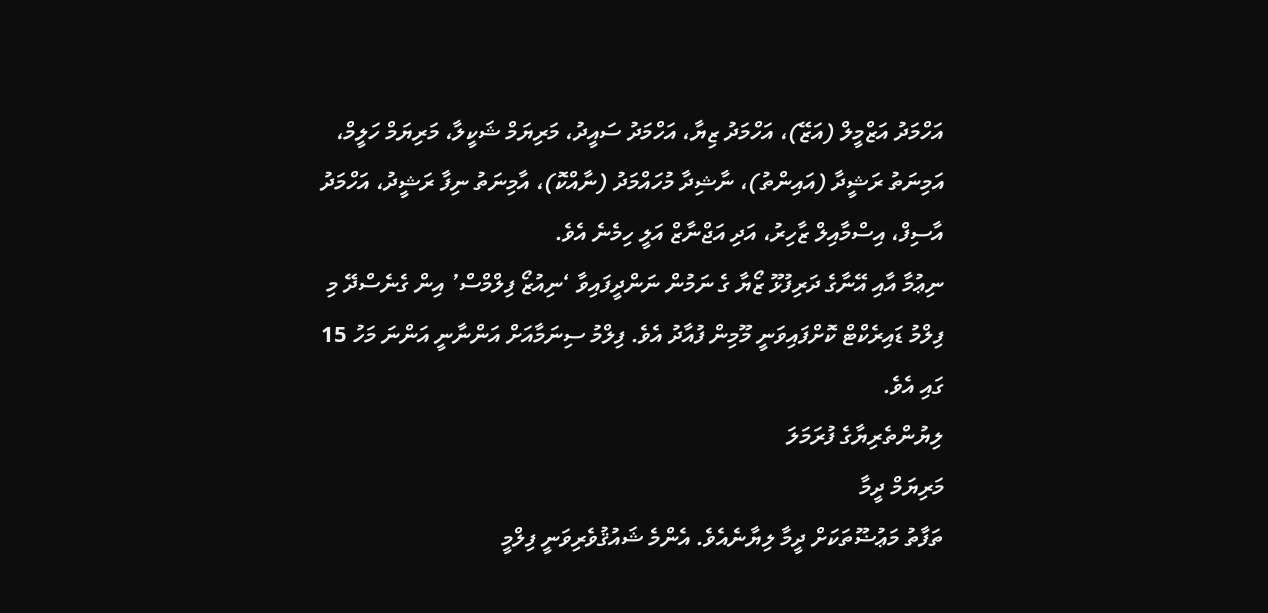އަހްމަދު އަޒްމީލް (އަޒޭ)، އަހްމަދު ޒިޔާ، އަހްމަދު ސައީދު، މަރިޔަމް ޝަކީލާ، މަރިޔަމް ހަލީމް، އަމިނަތު ރަޝީދާ (އައިންތު)، ނާޝިދާ މުހައްމަދު (ނާއްކޮ)، އާމިނަތު ނިފާ ރަޝީދު، އަހްމަދު އާސިފް، އިސްމާއިލް ޒާހިރު، އަދި އަޖްނާޒް އަލީ ހިމެނެ އެވެ.
ނިޢުމާ އާއި އޭނާގެ ދަރިފުޅޫ ޒޯޔާ ގެ ނަމުން ނަންދީފައިވާ ‘ނިއުޒޯ ފިލްމްސް’ އިން ގެނެސްދޭ މި ފިލްމު ޑައިރެކްޓް ކޮށްފައިވަނީ މޫމިން ފުއާދު އެވެ. ފިލްމު ސިނަމާއަށް އަންނާނީ އަންނަ މަހު 15 ގައި އެވެ.
ލިޔުންތެރިޔާގެ ފުރަމަލަ
މަރިޔަމް ދީމާ
ތަފާތު މަޢުޟޫތަކަށް ދީމާ ލިޔާނެއެވެ. އެންމެ ޝައުޤުވެރިވަނީ ފިލްމީ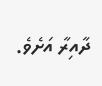ދާއިރާ އަށެވެ.